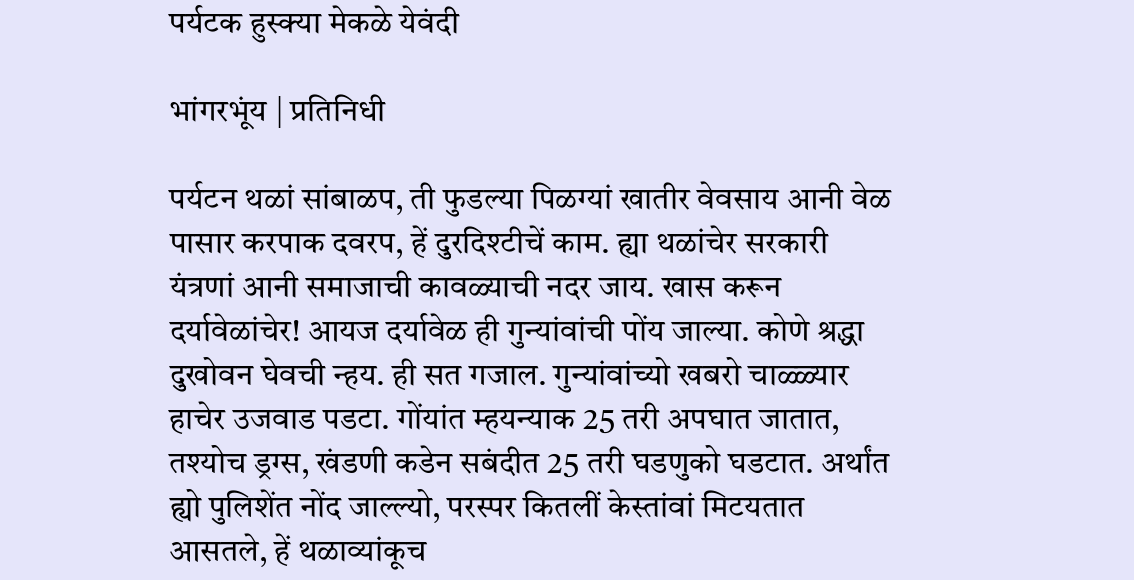पर्यटक हुस्क्या मेकळे येवंदी

भांगरभूंय | प्रतिनिधी

पर्यटन थळां सांबाळप, ती फुडल्या पिळग्यां खातीर वेवसाय आनी वेळ पासार करपाक दवरप, हें दुरदिश्टीचें काम. ह्या थळांचेर सरकारी यंत्रणां आनी समाजाची कावळ्याची नदर जाय. खास करून दर्यावेळांचेर! आयज दर्यावेळ ही गुन्यांवांची पोंय जाल्या. कोणे श्रद्धा दुखोवन घेवची न्हय. ही सत गजाल. गुन्यांवांच्यो खबरो चाळ्ळ्यार हाचेर उजवाड पडटा. गोंयांत म्हयन्याक 25 तरी अपघात जातात, तश्योच ड्रग्स, खंडणी कडेन सबंदीत 25 तरी घडणुको घडटात. अर्थांत ह्यो पुलिशेंत नोंद जाल्ल्यो, परस्पर कितलीं केस्तांवां मिटयतात आसतले, हें थळाव्यांकूच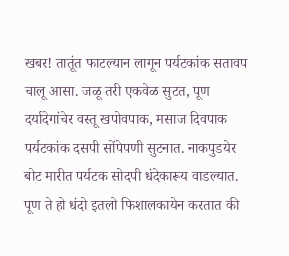खबर! तातूंत फाटल्यान लागून पर्यटकांक सतावप चालू आसा. जळू तरी एकवेळ सुटत, पूण दर्यादेगांचेर वस्तू खपोवपाक, मसाज दिवपाक पर्यटकांक दसपी सोंपेपणी सुटनात. नाकपुडयेर बोट मारीत पर्यटक सोदपी धंदेकारूय वाडल्यात. पूण ते हो धंदो इतलो फिशालकायेन करतात की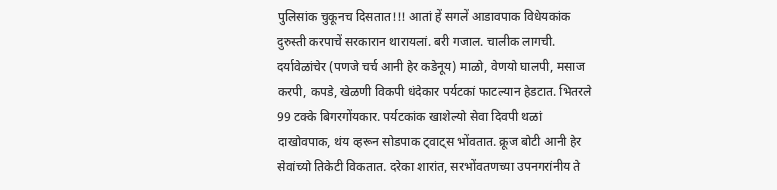पुलिसांक चुकूनच दिसतात!!! आतां हें सगलें आडावपाक विधेयकांक दुरुस्ती करपाचें सरकारान थारायलां. बरी गजाल. चालीक लागची.
दर्यावेळांचेर (पणजे चर्च आनी हेर कडेनूय) माळो, वेणयो घालपी, मसाज करपी, कपडे, खेळणी विकपी धंदेकार पर्यटकां फाटल्यान हेडटात. भितरले 99 टक्के बिगरगोंयकार. पर्यटकांक खाशेल्यो सेवा दिवपी थळां दाखोवपाक, थंय व्हरून सोडपाक ट्वाट्स भोंवतात. क्रूज बोटी आनी हेर सेवांच्यो तिकेटी विकतात. दरेका शारांत, सरभोंवतणच्या उपनगरांनीय ते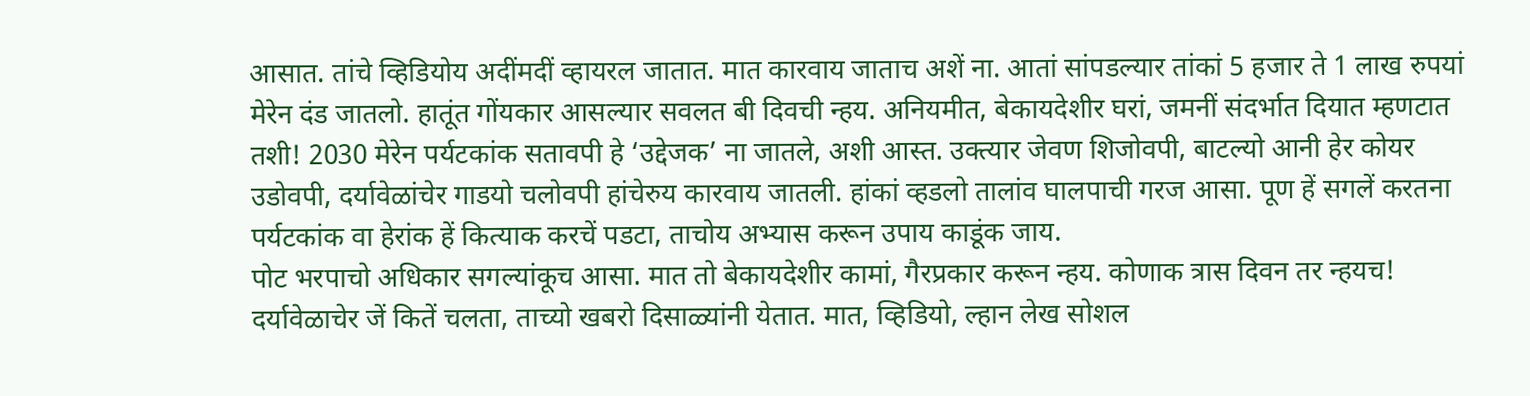आसात. तांचे व्हिडियोय अदींमदीं व्हायरल जातात. मात कारवाय जाताच अशें ना. आतां सांपडल्यार तांकां 5 हजार ते 1 लाख रुपयां मेरेन दंड जातलो. हातूंत गोंयकार आसल्यार सवलत बी दिवची न्हय. अनियमीत, बेकायदेशीर घरां, जमनीं संदर्भात दियात म्हणटात तशी! 2030 मेरेन पर्यटकांक सतावपी हे ‘उद्देजक’ ना जातले, अशी आस्त. उक्त्यार जेवण शिजोवपी, बाटल्यो आनी हेर कोयर उडोवपी, दर्यावेळांचेर गाडयो चलोवपी हांचेरुय कारवाय जातली. हांकां व्हडलो तालांव घालपाची गरज आसा. पूण हें सगलें करतना पर्यटकांक वा हेरांक हें कित्याक करचें पडटा, ताचोय अभ्यास करून उपाय काडूंक जाय.
पोट भरपाचो अधिकार सगल्यांकूच आसा. मात तो बेकायदेशीर कामां, गैरप्रकार करून न्हय. कोणाक त्रास दिवन तर न्हयच! दर्यावेळाचेर जें कितें चलता, ताच्यो खबरो दिसाळ्यांनी येतात. मात, व्हिडियो, ल्हान लेख सोशल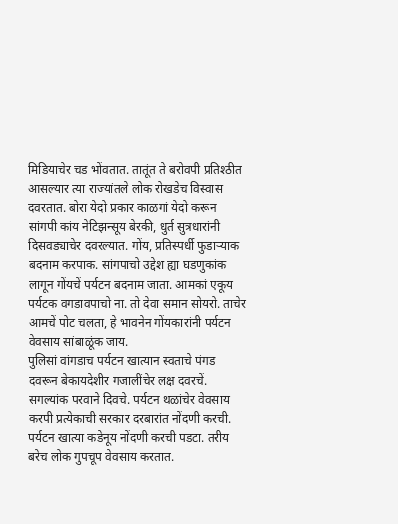मिडियाचेर चड भोंवतात. तातूंत ते बरोवपी प्रतिश्ठीत आसल्यार त्या राज्यांतले लोक रोखडेच विस्वास दवरतात. बोरा येदो प्रकार काळगां येदो करून सांगपी कांय नेटिझन्सूय बेरकी, धुर्त सुत्रधारांनी दिसवड्याचेर दवरल्यात. गोंय, प्रतिस्पर्धी फुडाऱ्याक बदनाम करपाक. सांगपाचो उद्देश ह्या घडणुकांक लागून गोंयचें पर्यटन बदनाम जाता. आमकां एकूय पर्यटक वगडावपाचो ना. तो देवा समान सोयरो. ताचेर आमचें पोट चलता, हे भावनेन गोंयकारांनी पर्यटन वेवसाय सांबाळूंक जाय.
पुलिसां वांगडाच पर्यटन खात्यान स्वताचे पंगड दवरून बेकायदेशीर गजालींचेर लक्ष दवरचें. सगल्यांक परवाने दिवचे. पर्यटन थळांचेर वेवसाय करपी प्रत्येकाची सरकार दरबारांत नोंदणी करची. पर्यटन खात्या कडेनूय नोंदणी करची पडटा. तरीय बरेच लोक गुपचूप वेवसाय करतात.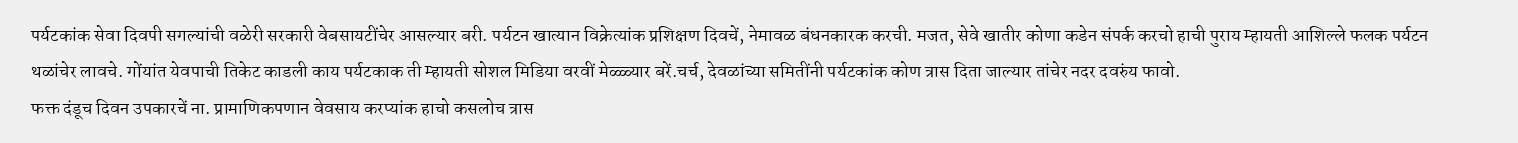पर्यटकांक सेवा दिवपी सगल्यांची वळेरी सरकारी वेबसायटींचेर आसल्यार बरी. पर्यटन खात्यान विक्रेत्यांक प्रशिक्षण दिवचें, नेमावळ बंधनकारक करची. मजत, सेवे खातीर कोणा कडेन संपर्क करचो हाची पुराय म्हायती आशिल्ले फलक पर्यटन थळांचेर लावचे. गोंयांत येवपाची तिकेट काडली काय पर्यटकाक ती म्हायती सोशल मिडिया वरवीं मेळ्ळ्यार बरें.चर्च, देवळांच्या समितींनी पर्यटकांक कोण त्रास दिता जाल्यार तांचेर नदर दवरुंय फावो.
फक्त दंडूच दिवन उपकारचें ना. प्रामाणिकपणान वेवसाय करप्यांक हाचो कसलोच त्रास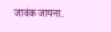जावंक जायना.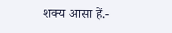शक्य आसा हें.-